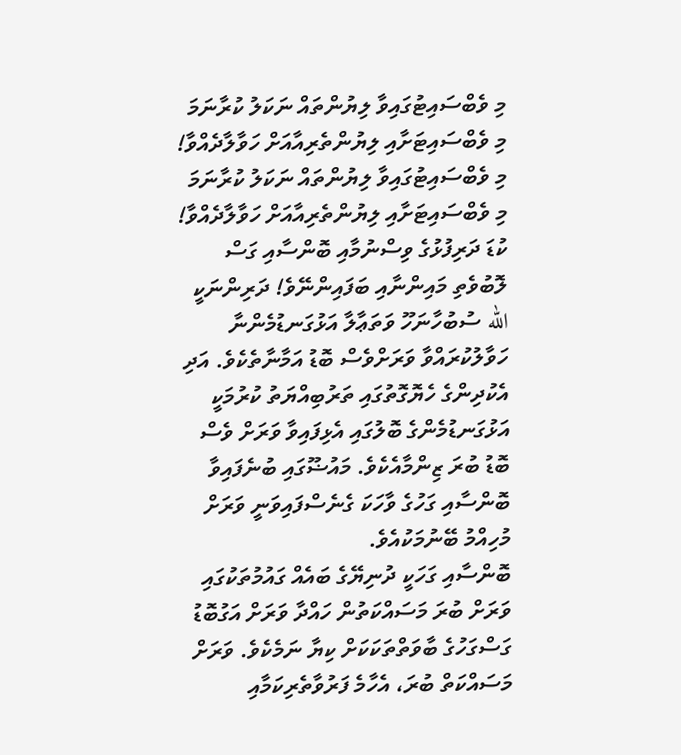މި ވެބްސައިޓުގައިވާ ލިޔުންތައް ނަކަލު ކުރާނަމަ މި ވެބްސައިޓަށާއި ލިޔުންތެރިއާއަށް ހަވާލާދެއްވާ!
މި ވެބްސައިޓުގައިވާ ލިޔުންތައް ނަކަލު ކުރާނަމަ މި ވެބްސައިޓަށާއި ލިޔުންތެރިއާއަށް ހަވާލާދެއްވާ!
ކުޑަ ދަރިފުޅުގެ ވިސްނުމާއި ބޮންސާއި ގަސް
ލޮބުވެތި މައިންނާއި ބަފައިންނޭވެ! ދަރިންނަކީ الله ސުބުހާނަހޫ ވަތަޢާލާ އަޅުގަނޑުމެންނާ ހަވާލުކުރައްވާ ވަރަށްވެސް ބޮޑު އަމާނާތެކެވެ. އަދި އެކުދިންގެ ހެޔޮގޮތުގައި ތަރުބިއްޔަތު ކުރުމަކީ އަޅުގަނޑުމެންގެ ބޮލުގައި އެޅިފައިވާ ވަރަށް ވެސް ބޮޑު ބުރަ ޒިންމާއެކެވެ. މައުޟޫގައި ބުނެފައިވާ ބޮންސާއި ގަހުގެ ވާހަކަ ގެނެސްފައިވަނީ ވަރަށް މުހިއްމު ބޭނުމަކުއެވެ.
ބޮންސާއި ގަހަކީ ދުނިޔޭގެ ބައެއް ގައުމުތަކުގައި ވަރަށް ބުރަ މަސައްކަތުން ހައްދާ ވަރަށް އަގުބޮޑު ގަސްގަހުގެ ބާވަތްތަކަކަށް ކިޔާ ނަމެކެވެ. ވަރަށް މަސައްކަތް ބުރަ، އެހާމެ ފަރުވާތެރިކަމާއި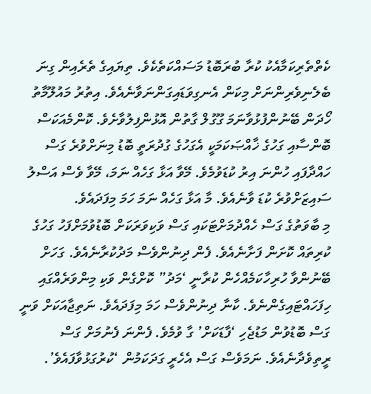ކެތްތެރިކަމާއެކު ކުރާ ބުރަބޮޑު މަސައްކަތެކެވެ. ތިޔައިގެ ތެރެއިން ގިނަ ބެލެނިވެރިންނަށް މިކަން އެނގިވަޑައިގަންނަވާނެއެވެ. އިތުރު މައުލޫމާތު ހޯދަން ބޭނުންފުޅުވާނަމަ ގޫގުލް ގާތުން އޮޅުންފިލުވާށެވެ. ކޮންމެއަކަސް ބޮންސާއި ގަހުގެ ޚާއްޞަކަމަކީ އެގަހުގެ ގުދުރަތީ ބޮޑު މިނަށްވުރެ ގަސް ހައްދާފައި ހުންނަ އިރު ކުޑަވުމެވެ. މޭވާ އަޅާ ގަހެއް ނަމަ، މޭވާ ވެސް އަސްލު ސައިޒަށްވުރެ ކުޑަ ވާނެއެވެ. މާ އަޅާ ގަހެއް ނަމަ ހަމަ މިފަދައެވެ.
މި ބާވަތުގެ ގަސް ހެއްދުމަށްޓަކައި ގަސް ވަކިވަރަކަށް ބޮޑުވުމަށްފަހު ގަހުގެ ކުރިތައް ކޮށަން ފަށާނެއެވެ. ފެން ދިނުންވެސް މަދުކުރާނެއެވެ. ގަހަށް ބޭނުންވާ ހުރިހާކަމެއްހެން ކުރާނީ ‘މަދު” ކޮށްގެން ވަކި މިންވަރެއްގައި ހިފަހައްޓައިގެންނެވެ. ކާނާ ދިނުންވެސް ހަމަ މިފަދައެވެ. ނަތިޖާއަކަށް ވަނީ ގަސް ބޮޑުވުން މަޑުޖެހި ‘ފާޑަކަށް’ ގާ ވުމެވެ. ފެންނަ ފެނުމަށް ގަސް ރީތިވެދާނެއެވެ. ނަމަވެސް ގަސް އެހެރީ ގަދަކަމުން ‘ކުރުގަޅުވާފައެވެ’.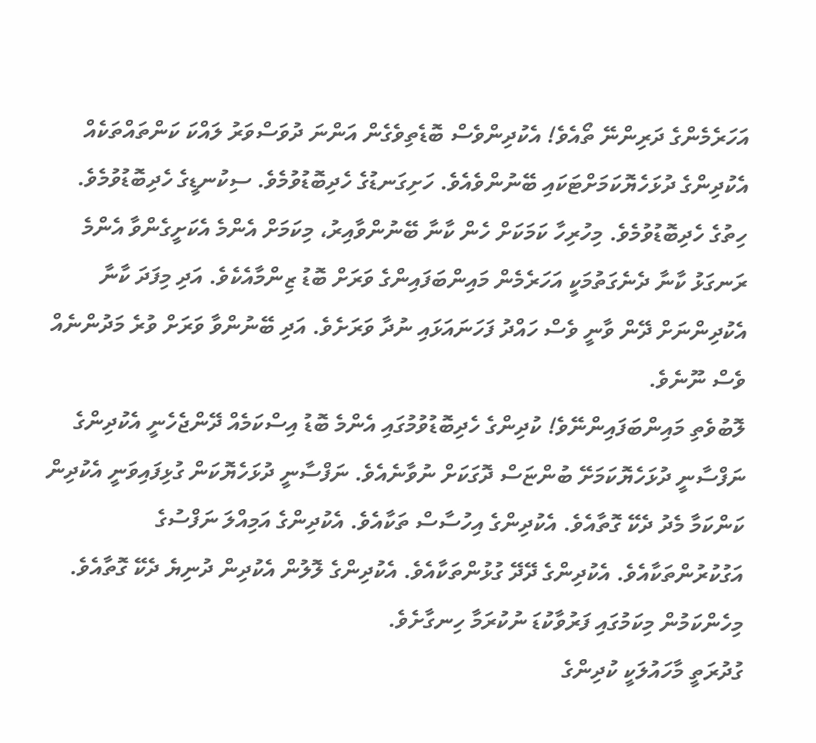އަހަރެމެންގެ ދަރިންނޭ ތޯއެވެ! އެކުދިންވެސް ބޮޑެތިވެގެން އަންނަ ދުވަސްވަރު ލައްކަ ކަންތައްތަކެއް އެކުދިންގެ ދުޅަހެޔޮކަމަށްޓަކައި ބޭނުންވެއެވެ. ހަށިގަނޑުގެ ހެދިބޮޑުވުމެވެ. ސިކުނޑީގެ ހެދިބޮޑުވުމެވެ. ހިތުގެ ހެދިބޮޑުވުމެވެ. މިހުރިހާ ކަމަކަށް ހެން ކާނާ ބޭނުންވާއިރު، މިކަމަށް އެންމެ އެކަށީގެންވާ އެންމެ ރަނގަޅު ކާނާ ދެނެގަތުމަކީ އަހަރެމެން މައިންބަފައިންގެ ވަރަށް ބޮޑު ޒިންމާއެކެވެ. އަދި މިފަދަ ކާނާ އެކުދިންނަށް ދޭން ވާނީ ވެސް ހައްދު ފަހަނައަޅައި ނުދާ ވަރަށެވެ. އަދި ބޭނުންވާ ވަރަށް ވުރެ މަދުންނެއް ވެސް ނޫނެވެ.
ލޮބުވެތި މައިންބަފައިންނޭވެ! ކުދިންގެ ހެދިބޮޑުވުމުގައި އެންމެ ބޮޑު އިސްކަމެއް ދޭންޖެހެނީ އެކުދިންގެ ނަފްސާނީ ދުޅަހެޔޮކަމަށޭ ބުންޏަސް ދޮގަކަށް ނުވާނެއެވެ. ނަފްސާނީ ދުޅަހެޔޮކަން ގުޅިފައިވަނީ އެކުދިން ކަންކަމާ މެދު ދެކޭ ގޮތާއެވެ. އެކުދިންގެ އިހުސާސް ތަކާއެވެ. އެކުދިންގެ އަމިއްލަ ނަފްސުގެ އަގުކުރުންތަކާއެވެ. އެކުދިންގެ ދޭދޭ ގުޅުންތަކާއެވެ. އެކުދިންގެ ލޮލުން އެކުދިން ދުނިޔެ ދެކޭ ގޮތާއެވެ. މިހެންކަމުން މިކަމުގައި ފަރުވާކުޑަ ނުކުރަމާ ހިނގާށެވެ.
ގުދުރަތީ މާހައުލަކީ ކުދިންގެ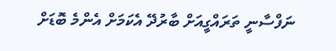ނަފްސާނީ ތަރައްގީއަށް ބާރުދޭ އެކަމަށް އެންމެ ބޮޑަށް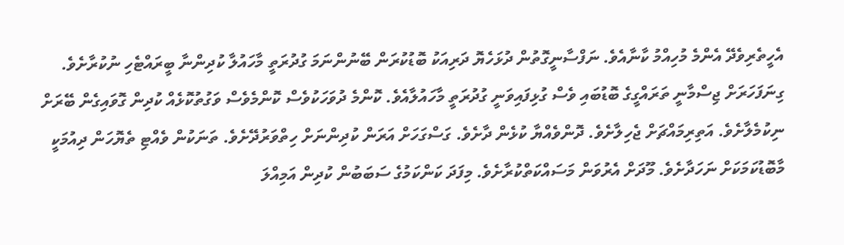އެހީތެރިވެދޭ އެންމެ މުހިއްމު ކާނާއެވެ. ނަފްސާނީގޮތުން ދުޅަހެޔޮ ދަރިއަކު ބޮޑުކުރަން ބޭނުންނަމަ ގުދުރަތީ މާހައުލާ ކުދިންނާ ބީރައްޓެހި ނުކުރާށެވެ. ގިނަފަހަރަށް ޖިސްމާނީ ތަރައްގީގެ ބޮޑުބައި ވެސް ގުޅިފައިވަނީ ގުދުރަތީ މާހައުލާއެވެ. ކޮންމެ ދުވަހަކުވެސް ކޮންމެވެސް ވަގުތުކޮޅެއް ކުދިން ގޮވައިގެން ބޭރަށް ނިކުމެލާށެވެ. އަތިރިމައްޗަށް ޖެހިލާށެވެ. ދޮންވެއްޔާ ކުޅެން ދާށެވެ. ގަސްގަހަށް އަރަން ކުދިންނަށް ހިތްވަރުދޭށެވެ. ތަނަކުން ވެއްޓި ތެޔޮހަން ދިއުމަކީ މާބޮޑުކަމަކަށް ނަހަދާށެވެ. މޫދަށް އެރުވަން މަސައްކަތްކުރާށެވެ. މިފަދަ ކަންކަމުގެ ސަބަބުން ކުދިން އަމިއްލަ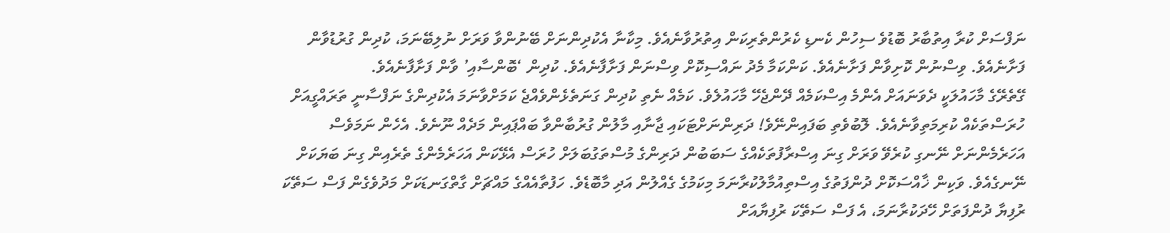ނަފްސަށް ކުރާ އިތުބާރު ބޮޑުވެ ސިހުން ކެނޑި ކެރުންތެރިކަން އިތުރުވާނެއެވެ. މިކާނާ އެކުދިންނަށް ބޭނުންވާ ވަރަށް ނުލިބޭނަމަ، ކުދިން ގުރުޑުވާން ފަށާނެއެވެ. ވިސްނުން ކޮށިވާން ފަށާނެއެވެ. ކަންކަމާ މެދު ނައްސިކޮށް ވިސްނަން ފަށާފާނެއެވެ. ކުދިން ‘ބޮންސާއި’ ވާން ފަށާފާނެއެވެ.
ގޭތެރޭގެ މާހައުލަކީ ދެވަނައަށް އެންމެ އިސްކަމެއް ދޭންޖެހޭ މާހައުލެވެ. ކަމެއް ނެތި ކުދިން ގަނަތެޅެންވެއްޖެ ކަމަށްވާނަމަ އެކުދިންގެ ނަފްސާނީ ތަރައްގީއަށް ހުރަސްތަކެއް ކުރިމަތިވާނެއެވެ. ލޮބުވެތި ބަފައިންނޭވެ! ދަރިންނަށްޓަކައި ޖާނާއި މާލުން ގުރުބާންވާ ބައްޕައިން މަދެއް ނޫނެވެ. އެހެން ނަމަވެސް އަހަރެމެންނަށް ނޭނގި ކުރެވޭ ވަރަށް ގިނަ އިސްރާފުތަކެއްގެ ސަބަބުން ދަރިންގެ މުސްތަގުބަލަށް ހުރަސް އެޅޭކަން އަހަރެމެންގެ ތެރެއިން ގިނަ ބަޔަކަށް ނޭނގެއެވެ. ވަކިން ޚާއްސަކޮށް ދުންފަތުގެ އިސްތިއުމާލުކުރާނަމަ މިކަމުގެ ގެއްލުން އަދި މާބޮޑެވެ. ހަފުތާއެއްގެ މައްޗަށް ގާތްގަނޑަކަށް މަދުވެގެން ފަސް ސަތޭކަ ރުފިޔާ ދުންފަތަށް ހޭދަކުރާނަމަ، އެ ފަސް ސަތޭކަ ރުފިޔާއަށް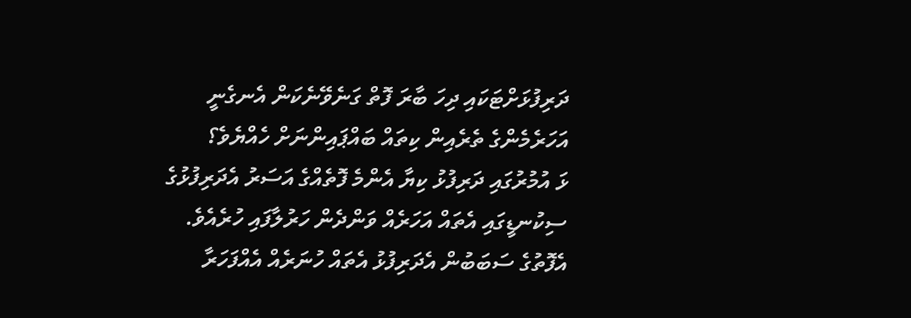ދަރިފުޅަށްޓަކައި ދިހަ ބާރަ ފޮތް ގަނެވޭނެކަން އެނގެނީ އަހަރެމެންގެ ތެރެއިން ކިތައް ބައްޕައިންނަށް ހެއްޔެވެ؟
ޅަ އުމުރުގައި ދަރިފުޅު ކިޔާ އެންމެ ފޮތެއްގެ އަސަރު އެދަރިފުޅުގެ ސިކުނޑީގައި އެތައް އަހަރެއް ވަންދެން ހަރުލާފައި ހުރެއެވެ. އެފޮތުގެ ސަބަބުން އެދަރިފުޅު އެތައް ހުނަރެއް އެއްފަހަރާ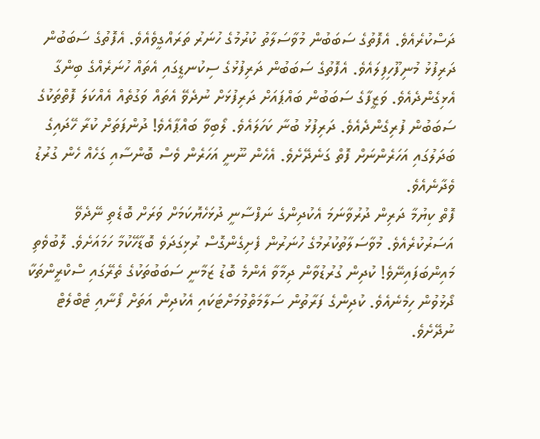ދަސްކުރެއެވެ. އެފޮތުގެ ސަބަބުން މުވާސަލާތު ކުރުމުގެ ހުނަރު ތަރައްގީވެއެވެ. އެފޮތުގެ ސަބަބުން ދަރިފުޅު މުނިފޫހިފިލައެވެ. އެފޮތުގެ ސަބަބުން ދަރިފުޅުގެ ސިކުނޑީގައި އެތައް ހުނަރެއްގެ ބިންގާ އެޅިގެންދެއެވެ. ވަޒީފާގެ ސަބަބުން ބައްޕައަށް ދަރިފުޅަށް ނުދެވޭ އެތައް ވަގުތެއް އެއްކަލަ ފޮތްތަކުގެ ސަބަބުން ފުރިގެންދެއެވެ. ދަރިފުޅު ބުނާ ކަހަލައެވެ. ލޯބިވާ ބައްޕާއެވެ! ދުންފަތަށް ކުރާ ހޭދައިގެ ބަދަލުގައި އަހަރެންނަށް ފޮތް ގަނެދޭށެވެ. އެހެން ނޫނީ އަހަރެން ވެސް ބޮންސާއި ގަހެއް ހެން ގުރުޑު ވެދާނެއެވެ.
ފޮތް ކިޔުމާ ދަރިން ދުރުވާނަމަ އެކުދިންގެ ނަފްސާނީ ދުޅަހެޔޮކަމަށް ވަރަށް ބޮޑެތި ނޭދެވޭ އަސަރުކުރެއެވެ. މުވާސަލާތުކުރުމުގެ ހުނަރުން ފެށިގެންގޮސް ރުޅިގަދަވެ ބޮޑާހޭކުމާ ހަމައަށެވެ. ލޮބުވެތި މައިންބަފައިނޭވެ! ކުދިން ގުރުޑުވާން ދިމާވާ އެންމެ ބޮޑު ޒަމާނީ ސަބަބުތަކުގެ ތެރޭގައި ސްކްރީންތަކާ ދޯޅުވުން ހިމެނެއެވެ. ކުދިންގެ ފަރާތުން ސަލާމަތްވުމަށްޓަކައި އެކުދިން އަތަށް ފޯނާއި ޓެބްލެޓް ނުދޭށެވެ.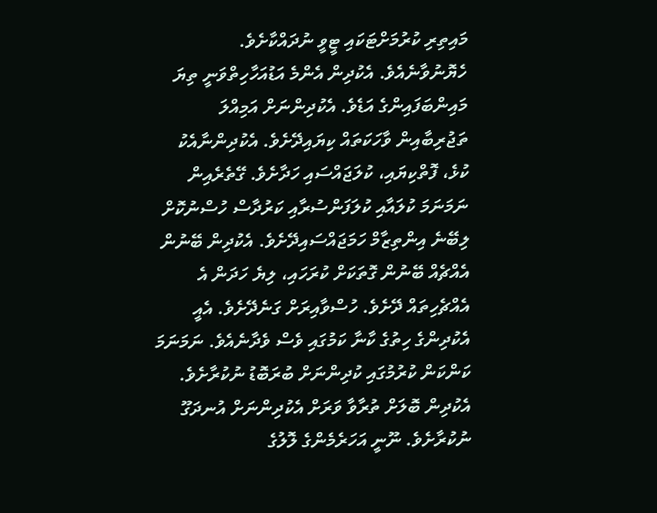މައިތިރި ކުރުމަށްޓަކައި ޓީވީ ނުދައްކާށެވެ. ހެޔޮނުވާނެއެވެ. އެކުދިން އެންމެ އަޑުއަހާހިތްވަނީ ތިޔަ މައިންބަފައިންގެ އަޑެވެ. އެކުދިންނަށް އަމިއްލަ ތަޖުރިބާއިން ވާހަކަތައް ކިޔައިދޭށެވެ. އެކުދިންނާއެކު ކުޅެ، ފޮތްކިޔައި، ކުލަޖައްސައި ހަދާށެވެ. ގޭތެރެއިން ނަމަނަމަ ކުލައާއި ކުލަފަންސުރާއި ކަރުދާސް ހުސްނުކޮށް ލިބޭނެ އިންތިޒާމް ހަމަޖައްސައިދޭށެވެ. އެކުދިން ބޭނުން އެއްޗެއް ބޭނުން ގޮތަކަށް ކުރަހައި، ލިޔެ ހަދަން އެ އެއްޗެހިތައް ދޭށެވެ. ހުސްވާއިރަށް ގަނެދޭށެވެ. އެއީ އެކުދިންގެ ހިތުގެ ކާނާ ކަމުގައި ވެސް ވެދާނެއެވެ. ނަމަނަމަ ކަންކަން ކުރުމުގައި ކުދިންނަށް ބުރަބޮޑު ނުކުރާށެވެ. އެކުދިން ބޮލަށް ތުރާވާ ވަރަށް އެކުދިންނަށް އުނދަގޫ ނުކުރާށެވެ. ނޫނީ އަހަރެމެންގެ ލޮލުގެ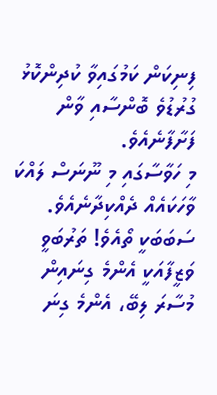ފިނިކަން ކަމުގައިވާ ކުދިންކޮޅު ގުރުޑުވެ ބޮންސާއި ވާން ފަށާފާނެއެވެ.
މި ހަވާސާގައި މި ނޫނަސް ލައްކަ ވާހަކައެއް ދެއްކިދާނެއެވެ. ސަބަބަކީ ތޯއެވެ! ތަރުބަވީ ވަޒީފާއަކީ އެންމެ ގިނައިން މުސާރަ ލިބޭ، އެންމެ ގިނަ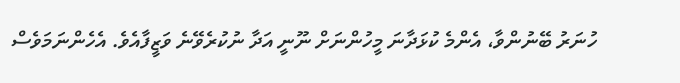ހުނަރު ބޭނުންވާ، އެންމެ ކުޅަދާނަ މީހުންނަށް ނޫނީ އަދާ ނުކުރެވޭނެ ވަޒީފާއެވެ. އެހެންނަމަވެސް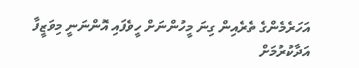އަހަރެމެންގެ ތެރެއިން ގިނަ މީހުންނަށް ހީވެފައި އޮންނަނީ މިވަޒީފާ އަދާކުރުމަށް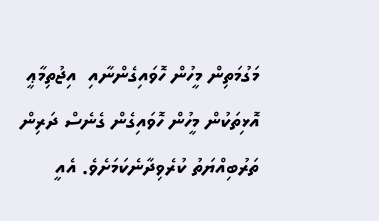މަގުމަތިން މީހުން ހޮވައިގެންނާއި  އިޖުތިމާޢީ އޮޅިތަކުން މީހުން ހޮވައިގެން ގެނެސް ދަރިން ތަރުބިއްޔަތު ކުރެވިދާނެކަމަށެވެ. އެއީ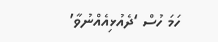ހަމަ ހުސް ‘ދެއުޅިއެއްނުވާ’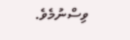ވިސްނުމެވެ.